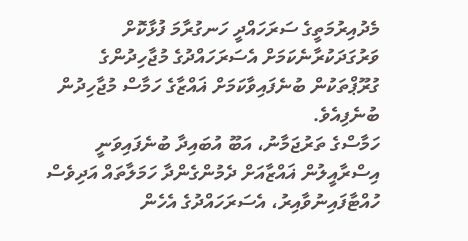މެދުއިރުމަތީގެ ސަރަހައްދީ ހަނގުރާމަ ފުޅާކޮށް ވަރުގަދަކުރާނެކަމަށް އެސަރަހައްދުގެ މުޖާހިދުންގެ ގުރޫޕްތަކުން ބުނެފައިވާކަމަށް ޣައްޒާގެ ހަމާސް މުޖާހިދުން ބުނެފިއެވެ.
ހަމާސްގެ ތަރުޖަމާނު، އަބޫ އުބައިދާ ބުނެފައިވަނީ އިސްރާއީލުން ޣައްޒާއަށް ދެމުންގެންދާ ހަމަލާތައް އަދިވެސް ހުއްޓާފައިނުވާއިރު، އެސަރަހައްދުގެ އެހެން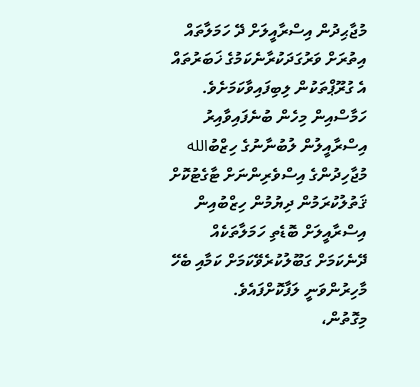މުޖާޙިދުން އިސްރާއީލަށް ދޭ ހަމަލާތައް އިތުރަށް ވަރުގަދަކުރާނެކަމުގެ ޚަބަރުތައް އެ ގުރޫޕްތަކުން ލިބިފައިވާކަމަށެވެ.
ހަމާސްއިން މިހެން ބުނެފައިވާއިރު އިސްރާއީލުން ލުބުނާނުގެ ހިޒްބުالله މުޖާހިދުންގެ އިސްވެރިންނަށް ޓާގެޓުކޮށް ޤަތުލުކުރަމުން ދިޔުމުން ހިޒްބުއިން އިސްރާއީލަށް ބޮޑެތި ހަމަލާތަކެއް ދޭނެކަމަށް ގަބޫލުކުރެވޭކަމަށް ކަމާއި ބެހޭ މާހިރުންވަނީ ލަފާކޮށްފައެވެ.
މިގޮތުން،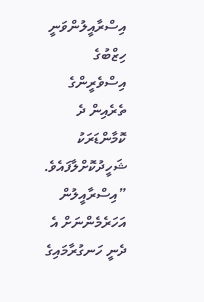އިސްރާއީލުންވަނީ ހިޒްބުގެ އިސްވެރީންގެ ތެރެއިން ދެ ކޮމާންޑަރަކު ޝަހީދުކޮށްލާފައެވެ.
”އިސްރާއީލުން އަހަރެމެންނަށް އެ ދެނީ ހަނގުރާމައިގެ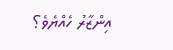އިންޒާރު ހެއްޔެވެ؟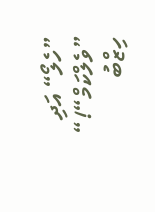”ހެލޯ“ އަދި ”ވެލްކަމް“!“ ހިޒްބު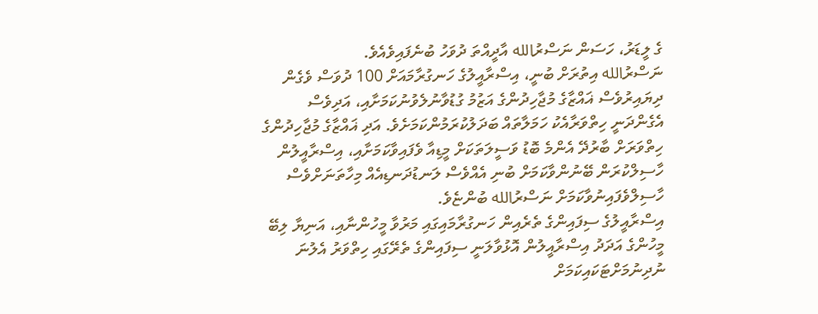ގެ ލީޑަރު، ހަސަން ނަސްރުالله އާދީއްތަ ދުވަހު ބުނެފައިވެއެވެ.
ނަސްރުالله އިތުރަށް ބުނީ، އިސްރާއީލުގެ ހަނގުރާމައަށް 100 ދުވަސް ވެގެން ދިޔައިރުވެސް ޣައްޒާގެ މުޖާހިދުންގެ އަޒުމު ގުޑުވާނުލެވުނުކަމަށާއި، އަދިވެސް އެގެންދަނީ ހިތްވަރާއެކު ހަމަލާތައް ބަދަލުކުރަމުންކަމަށެވެ. އަދި ޣައްޒާގެ މުޖާހިދުންގެ ހިތްވަރަށް ބާރުދޭ އެންމެ ބޮޑު ވަސީލަތަކަށް މީޑިއާ ވެފައިވާކަމަށާއި، އިސްރާއީލުން ހާސިލްކުރަން ބޭނުންވާކަމަށް ބުނި އެއްވެސް ލަނޑުދަނޑިއެއް މިހާތަނަށްވެސް ހާސިލްވެފައިނުވާކަމަށް ނަސްރުالله ބުންޏެވެ.
އިސްރާއީލުގެ ސިފައިންގެ ތެރެއިން ހަނގުރާމައިގައި މަރުވާ މީހުންނާއި، އަނިޔާ ލިބޭ މީހުންގެ އަދަދު އިސްރާއީލުން އޮޅުވާލަނީ ސިފައިންގެ ތެރޭގައި ހިތްވަރު އެލުނަ ނުދިނުމަށްޓަކައިކަމަށް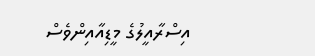އިސްރާއީލުގެ މީޑިއާއިންވެސް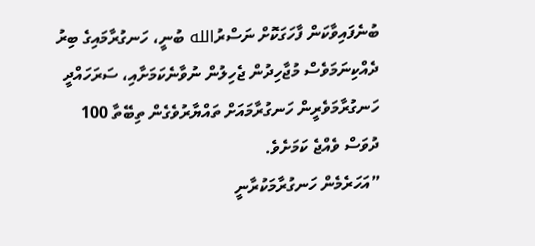ބުނެފައިވާކަން ފާހަގަކޮށް ނަސްރުالله ބުނީ، ހަނގުރާމައިގެ ބިރު ދެއްކިނަމަވެސް މުޖާހިދުން ޖެހިލުން ނުވާނެކަމަށާއި، ސަރަހައްދީ ހަނގުރާމަވެރީން ހަނގުރާމައަށް ތައްޔާރުވެގެން ތިބޭތާ 100 ދުވަސް ވެއްޖެ ކަމަށެވެ.
”އަހަރެމެން ހަނގުރާމަކުރާނީ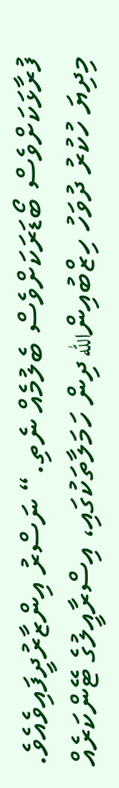ފުރާޅަކަށްވެސް ބޯޑަރަކަށްވެސް ބެލުމެއް ނެތި.“ ނަސްރު އިންޒާރުދީފައިވެއެވެ.
މިދިޔަ ހުކުރު ދުވަހު ހިޒްބުއިންالله ދިން ހަމަލާތަކުގައި، އިސްރާއީލުގެ ޓޭންކަރެއް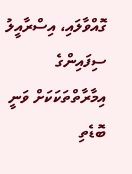ގޮއްވާލައި، އިސްރާއީލު ސިފައިންގެ އިމާރާތްތަކަކަށް ވަނީ ބޮޑެތި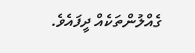ގެއްލުންތަކެއް ދީފައެވެ.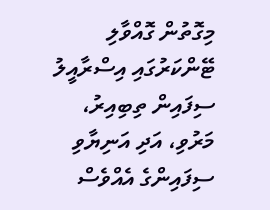މިގޮތުން ގޮއްވާލި ޓޭންކަރުގައި އިސްރާއީލު ސިފައިން ތިބިއިރު، މަރުވި، އަދި އަނިޔާވި ސިފައިންގެ އެއްވެސް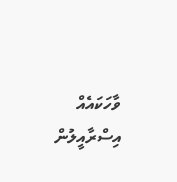ވާހަކައެއް އިސްރާއީލުން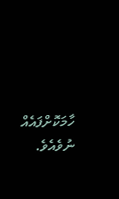ހާމަކޮށްފައެއް ނުވެއެވެ.